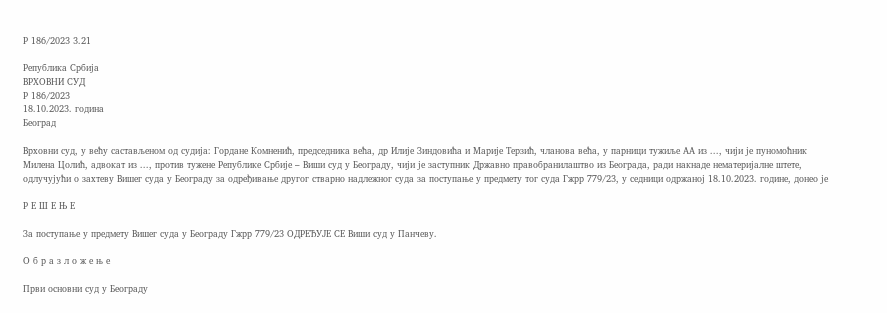Р 186/2023 3.21

Република Србија
ВРХОВНИ СУД
Р 186/2023
18.10.2023. година
Београд

Врховни суд, у већу састављеном од судија: Гордане Комненић, председника већа, др Илије Зиндовића и Марије Терзић, чланова већа, у парници тужиље АА из ..., чији је пуномоћник Милена Цолић, адвокат из ..., против тужене Републике Србије – Виши суд у Београду, чији је заступник Државно правобранилаштво из Београда, ради накнаде нематеријалне штете, одлучујући о захтеву Вишег суда у Београду за одређивање другог стварно надлежног суда за поступање у предмету тог суда Гжрр 779/23, у седници одржаној 18.10.2023. године, донео је

Р Е Ш Е Њ Е

За поступање у предмету Вишег суда у Београду Гжрр 779/23 ОДРЕЂУЈЕ СЕ Виши суд у Панчеву.

О б р а з л о ж е њ е

Први основни суд у Београду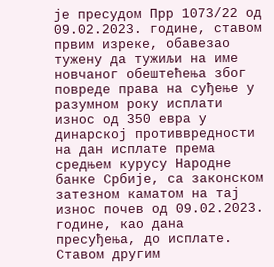је пресудом Прр 1073/22 од 09.02.2023. године, ставом првим изреке, обавезао тужену да тужиљи на име новчаног обештећења због повреде права на суђење у разумном року исплати износ од 350 евра у динарској противвредности на дан исплате према средњем курусу Народне банке Србије, са законском затезном каматом на тај износ почев од 09.02.2023. године, као дана пресуђења, до исплате. Ставом другим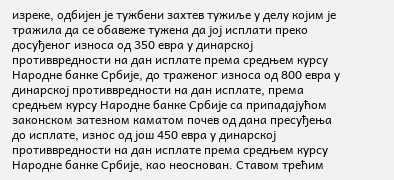изреке, одбијен је тужбени захтев тужиље у делу којим је тражила да се обавеже тужена да јој исплати преко досуђеног износа од 350 евра у динарској противвредности на дан исплате према средњем курсу Народне банке Србије, до траженог износа од 800 евра у динарској противвредности на дан исплате, према средњем курсу Народне банке Србије са припадајућом законском затезном каматом почев од дана пресуђења до исплате, износ од још 450 евра у динарској противвредности на дан исплате према средњем курсу Народне банке Србије, као неоснован. Ставом трећим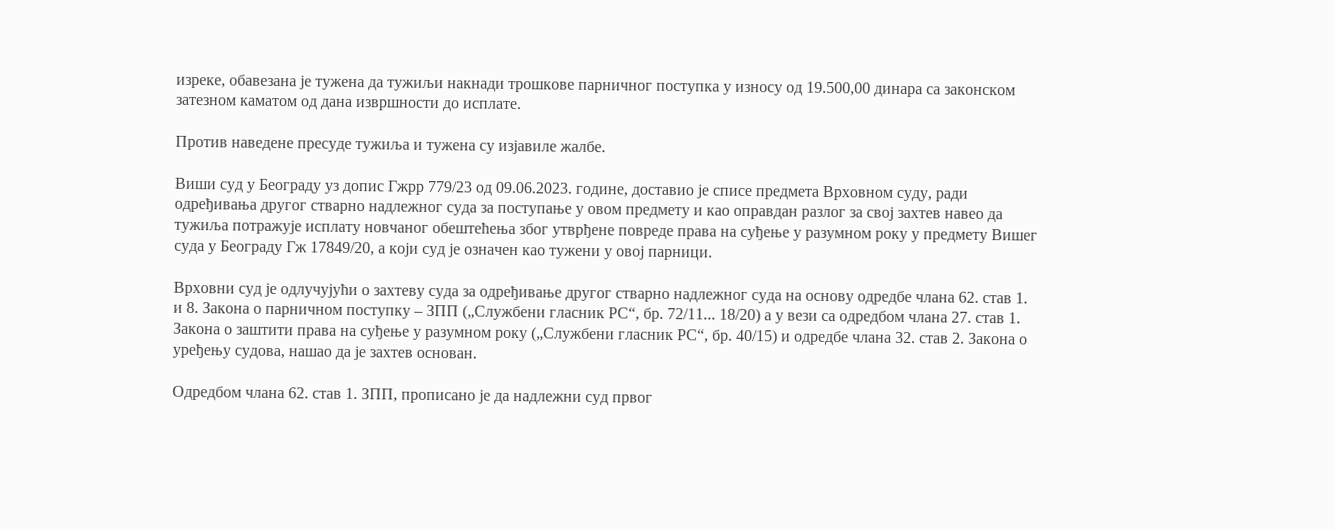изреке, обавезана је тужена да тужиљи накнади трошкове парничног поступка у износу од 19.500,00 динара са законском затезном каматом од дана извршности до исплате.

Против наведене пресуде тужиља и тужена су изјавиле жалбе.

Виши суд у Београду уз допис Гжрр 779/23 од 09.06.2023. године, доставио је списе предмета Врховном суду, ради одређивања другог стварно надлежног суда за поступање у овом предмету и као оправдан разлог за свој захтев навео да тужиља потражује исплату новчаног обештећења због утврђене повреде права на суђење у разумном року у предмету Вишег суда у Београду Гж 17849/20, а који суд је означен као тужени у овој парници.

Врховни суд је одлучујући о захтеву суда за одређивање другог стварно надлежног суда на основу одредбе члана 62. став 1. и 8. Закона о парничном поступку – ЗПП („Службени гласник РС“, бр. 72/11... 18/20) а у вези са одредбом члана 27. став 1. Закона о заштити права на суђење у разумном року („Службени гласник РС“, бр. 40/15) и одредбе члана 32. став 2. Закона о уређењу судова, нашао да је захтев основан.

Одредбом члана 62. став 1. ЗПП, прописано је да надлежни суд првог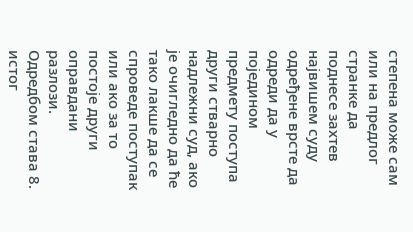степена може сам или на предлог странке да поднесе захтев највишем суду одређене врсте да одреди да у поједином предмету поступа други стварно надлежни суд, ако је очигледно да ће тако лакше да се спроведе поступак или ако за то постоје други оправдани разлози. Одредбом става 8. истог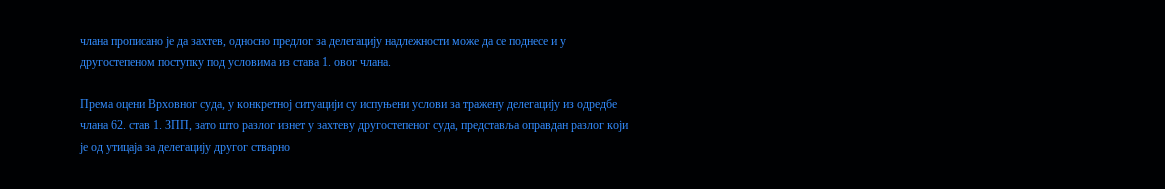члана прописано је да захтев, односно предлог за делегацију надлежности може да се поднесе и у другостепеном поступку под условима из става 1. овог члана.

Према оцени Врховног суда, у конкретној ситуацији су испуњени услови за тражену делегацију из одредбе члана 62. став 1. ЗПП, зато што разлог изнет у захтеву другостепеног суда, представља оправдан разлог који је од утицаја за делегацију другог стварно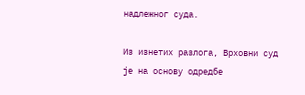надлежног суда.

Из изнетих разлога, Врховни суд је на основу одредбе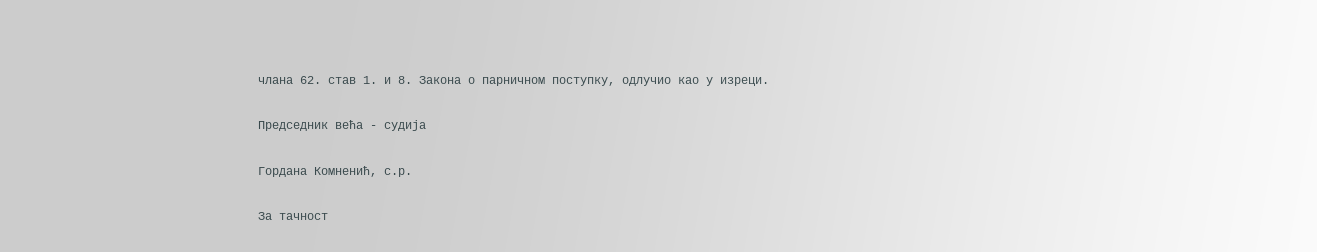члана 62. став 1. и 8. Закона о парничном поступку, одлучио као у изреци.

Председник већа - судија

Гордана Комненић, с.р.

За тачност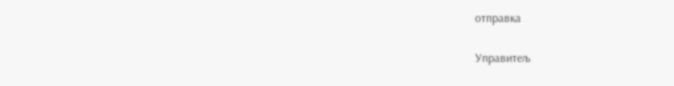отправка

Управитељ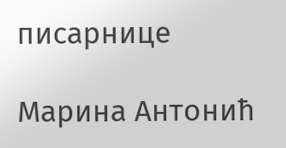писарнице

Марина Антонић